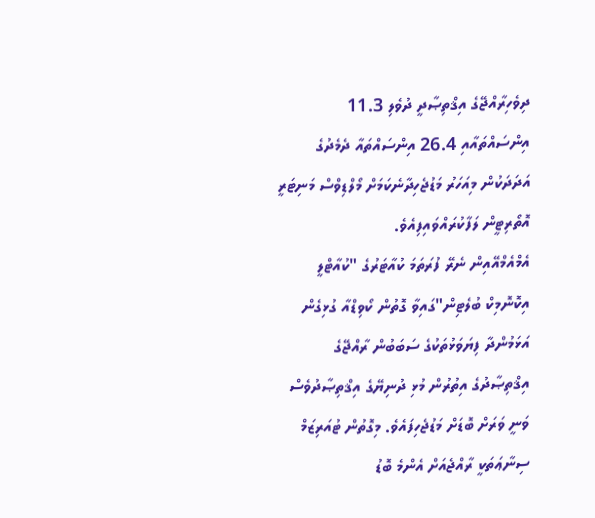ދިވެހިރާއްޖޭގެ އިޤްތިޞާދީ ދުވެލި 11.3 އިންސައްތައާއި 26.4 އިންސައްތައާ ދެމެދުގެ އަދަދަކުން މިއަހަރު މަޑުޖެހިދާނެކަމަށް މޯލްޑިވްސް މަނިޓަރީ އޮތޯރިޓީން ލަފާކުރައްވައިފިއެވެ.
އެމްއެމްއޭއިން ނެރޭ ފުރަތަމަ ކުއާޓަރުގެ "ކުއާޓްލީ އިކޮނޮމިކް ބުލެޓިން"ގައިވާ ގޮތުން ކޯވިޑްއާ ގުޅިގެން އަޅަމުންދާ ފިޔަވަޅުތަކުގެ ސަބަބުން ރާއްޖޭގެ އިޤްތިޞާދުގެ އިތުރުން މުޅި ދުނިޔޭގެ އިޤްތިޞާދުވެސް ވަނީ ވަރަށް ބޮޑަށް މަޑުޖެހިފައެވެ. މިގޮތުން ޓުއަރިޒަމް ސިނާޢަތަކީ ރާއްޖެއަށް އެންމެ ބޮޑު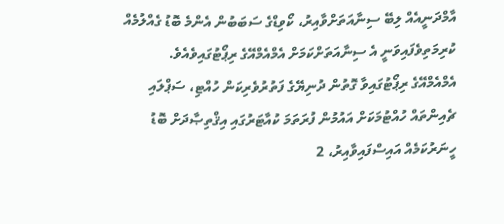އާމްދަނީއެއް ލިބޭ ސިނާއަތަށްވާއިރު، ކޯވިޑްގެ ސަބަބުން އެންމެ ބޮޑު ގެއްލުމެއް ކުރިމަތިވެފައިވަނީ އެ ސިނާއަތަށްކަމަށް އެމްއެމްއޭގެ ރިޕޯޓުގައިވެއެވެ.
އެމްއެމްއޭގެ ރިޕޯޓުގައިވާ ގޮތުން ދުނިޔޭގެ ފަތުރުވެރިކަން ހުއްޓި، ސަޕްލައި ޗެއިންތައް ހުއްޓުމަކަށް އައުމުން ފުރަތަމަ ކުއާޓަރުގައި އިޤްތިޞާދަށް ބޮޑު ހީނަރުކަމެއް އައިސްފައިވާއިރު، 2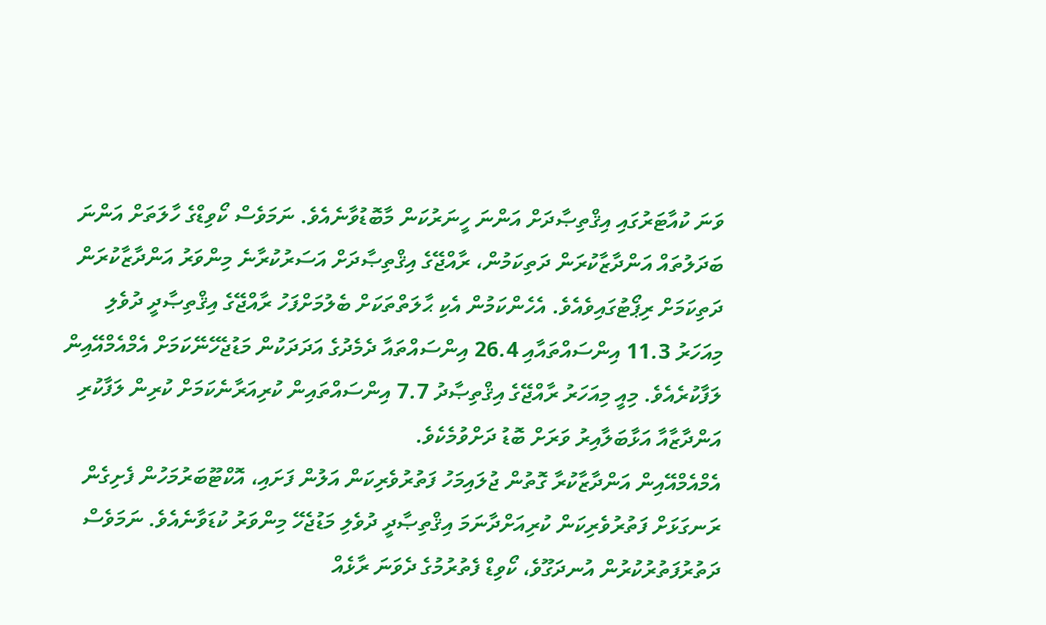ވަނަ ކުއާޓަރުގައި އިޤްތިޞާދަށް އަންނަ ހީނަރުކަން މާބޮޑުވާނެއެވެ. ނަމަވެސް ކޯވިޑްގެ ހާލަތަށް އަންނަ ބަދަލުތައް އަންދާޒާކުރަން ދަތިކަމުން، ރާއްޖޭގެ އިޤްތިޞާދަށް އަސަރުކުރާނެ މިންވަރު އަންދާޒާކުރަން ދަތިކަމަށް ރިޕޯޓުގައިވެއެވެ. އެހެންކަމުން އެކި ޙާލަތްތަކަށް ބެލުމަށްފަހު ރާއްޖޭގެ އިޤްތިޞާދީ ދުވެލި މިއަހަރު 11.3 އިންސައްތައާއި 26.4 އިންސައްތައާ ދެމެދުގެ އަދަދަކުން މަޑުޖެހޭނޭކަމަށް އެމްއެމްއޭއިން ލަފާކުރެއެވެ. މިއީ މިއަހަރު ރާއްޖޭގެ އިޤްތިޞާދު 7.7 އިންސައްތައިން ކުރިއަރާނެކަމަށް ކުރިން ލަފާކުރި އަންދާޒާއާ އަޅާބަލާއިރު ވަރަށް ބޮޑު ދަށްވުމެކެވެ.
އެމްއެމްއޭއިން އަންދާޒާކުރާ ގޮތުން ޖުލައިމަހު ފަތުރުވެރިކަން އަލުން ފަށައި، އޮކްޓޫބަރުމަހުން ފެށިގެން ރަނގަޅަށް ފަތުރުވެރިކަން ކުރިއަށްދާނަމަ އިޤްތިޞާދީ ދުވެލި މަޑުޖެހޭ މިންވަރު ކުޑަވާނެއެވެ. ނަމަވެސް ދަތުރުފަތުރުކުރުން އުނދަގޫވެ، ކޯވިޑް ފެތުރުމުގެ ދެވަނަ ރާޅެއް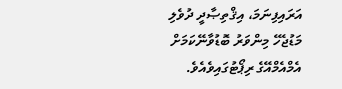އަރައިފިނަމަ، އިޤްތިޞާދީ ދުވެލި މަޑުޖެހޭ މިންވަރު ބޮޑުވާނޭކަމަށް އެމްއެމްއޭގެ ރިޕޯޓުގައިވެއެވެ.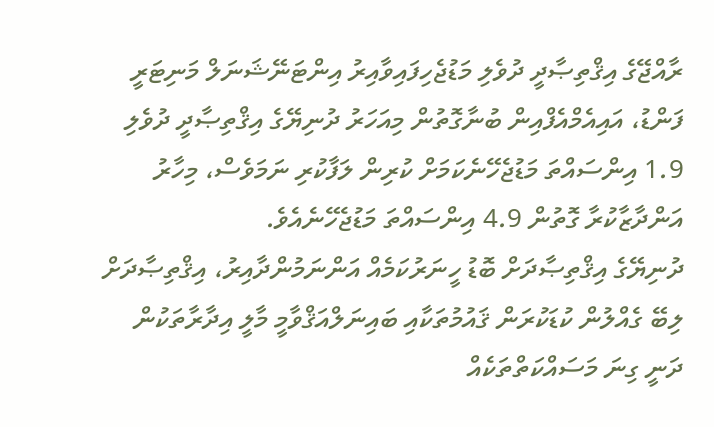ރާއްޖޭގެ އިޤްތިޞާދީ ދުވެލި މަޑުޖެހިފައިވާއިރު އިންޓަނޭޝަނަލް މަނިޓަރީ ފަންޑު، އައިއެމްއެފްއިން ބުނާގޮތުން މިއަހަރު ދުނިޔޭގެ އިޤްތިޞާދީ ދުވެލި 1.9 އިންސައްތަ މަޑުޖެހޭނެކަމަށް ކުރިން ލަފާކުރި ނަމަވެސް، މިހާރު އަންދާޒާކުރާ ގޮތުން 4.9 އިންސައްތަ މަޑުޖެހޭނެއެވެ.
ދުނިޔޭގެ އިޤްތިޞާދަށް ބޮޑު ހީނަރުކަމެއް އަންނަމުންދާއިރު، އިޤްތިޞާދަށް ލިބޭ ގެއްލުން ކުޑަކުރަން ޤައުމުތަކާއި ބައިނަލްއަޤްވާމީ މާލީ އިދާރާތަކުން ދަނީ ގިނަ މަސައްކަތްތަކެއް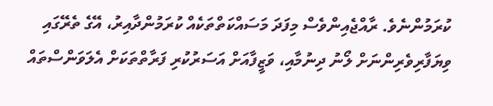ކުރަމުންނެވެ. ރާއްޖެއިންވެސް މިފަދަ މަސައްކަތްތަކެއް ކުރަމުންދާއިރު، އޭގެ ތެރޭގައި ވިޔަފާރިވެރިންނަށް ލޯނު ދިނުމާއި، ވަޒީފާއަށް އަސަރުކުރި ފަރާތްތަކަށް އެލަވަންސްތައް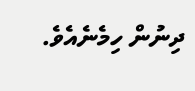ދިނުން ހިމެނެއެވެ.